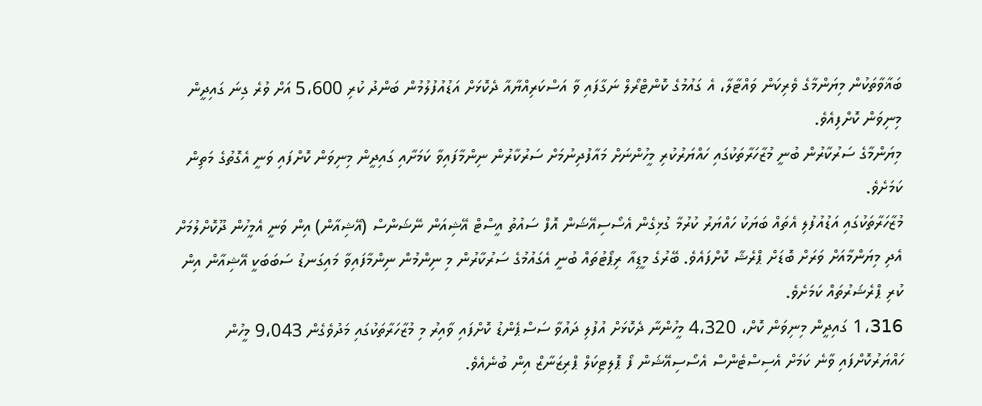ބަޣާވާތަކުން މިޔަންމާގެ ވެރިކަން ވައްޓާލާ، އެ ގައުމުގެ ކޮންޓްރޯލް ނަގާފައި ވާ އަސްކަރިއްޔާއާ ދެކޮޅަށް އަޑުއުފުލުމުން ބަންދު ކުރި 5،600 އަށް ވުރެ ގިނަ ގައިދީން މިނިވަން ކޮށްފިއެވެ.
މިޔަންމާގެ ސަރުކާރުން ބުނީ މުޒާހަރާތަކުގައި ހައްޔަރުކުރި މީހުންނަށް މައާފުދިނުމަށް ސަރުކާރުން ނިންމާފައިވާ ކަމަށާއި ގައިދީން މިނިވަން ކޮށްފައި ވަނީ އެގޮތުގެ މަތިން ކަމަށެވެ.
މުޒާހަރާތަކުގައި އަޑުއުފުލި އެތައް ބަޔަކު ހައްޔަރު ކުރުމާ ގުޅިގެން އެސޯސިއޭޝަން އޮފް ސައުތު އީސްޓް އޭޝިއަން ނޭޝަންސް (އޭޝިއާން) އިން ވަނީ އެމީހުން ދޫކޮށްލުމަށް އެދި މިޔަންމާއަށް ވަރަށް ބޮޑަށް ޕްރެޝާ ކޮށްފައެވެ. ބޭރުގެ މީޑިއާ ރިޕޯޓުތައް ބުނީ އެގައުމުގެ ސަރުކާރުން މި ނިންމުން ނިންމާފައިވާ މައިގަނޑު ސަބަބަކީ އޭޝިއާން އިން ކުރި ޕްރެޝަރުތައް ކަމަށެވެ.
1،316 ގައިދީން މިނިވަން ކޮށް، 4،320 މީހުންނާ ދެކޮޅަށް އުފުލި ދައުވާ ސަސްޕެންޑު ކޮށްފައި ވާއިރު މި މުޒާހަރާތަކުގައި މަދުވެގެން 9،043 މީހުން ހައްޔަރުކޮށްފައި ވާނެ ކަމަށް އެސިސްޓެންސް އެސޯސިއޭޝަން ފޯ ޕޮލިޓިކަލް ޕްރިޒަނާޒް އިން ބުނެއެވެ.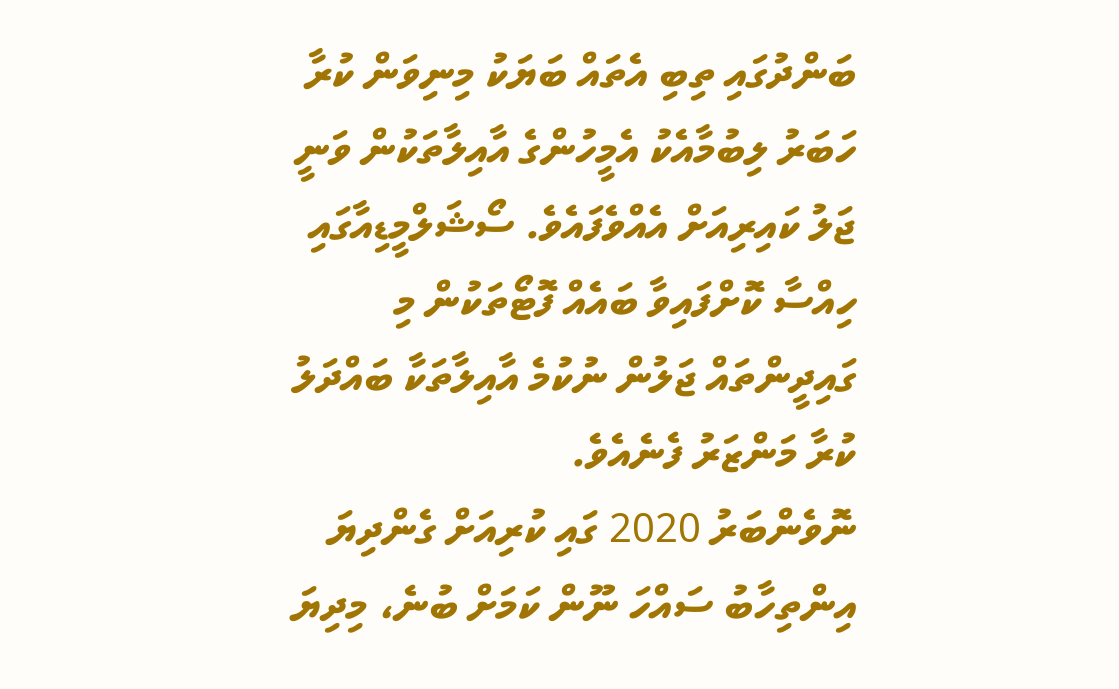ބަންދުގައި ތިބި އެތައް ބަޔަކު މިނިވަން ކުރާ ހަބަރު ލިބުމާއެކު އެމީހުންގެ އާއިލާތަކުން ވަނީ ޖަލު ކައިރިއަށް އެއްވެފައެވެ. ސޯޝަލްމީޑިއާގައި ހިއްސާ ކޮށްފައިވާ ބައެއް ފޮޓޯތަކުން މި ގައިދީންތައް ޖަލުން ނުކުމެ އާއިލާތަކާ ބައްދަލު ކުރާ މަންޒަރު ފެނެއެވެ.
ނޮވެންބަރު 2020 ގައި ކުރިއަށް ގެންދިޔަ އިންތިހާބު ސައްހަ ނޫން ކަމަށް ބުނެ، މިދިޔަ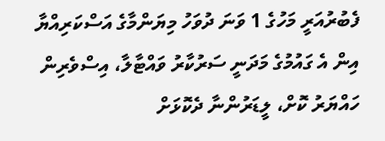ފެބުރުއަރީ މަހުގެ 1 ވަނަ ދުވަހު މިޔަންމާގެ އަސްކަރިއްޔާ އިން އެ ގައުމުގެ މަދަނީ ސަރުކާރު ވައްޓާލާ، އިސްވެރިން ހައްޔަރު ކޮށް، ލީޑަރުންނާ ދެކޮޅަށް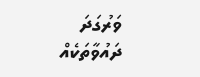ވަރުގަދަ ދައުވާތަކެއް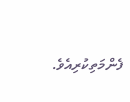ފެންމަތިކުރިއެވެ.